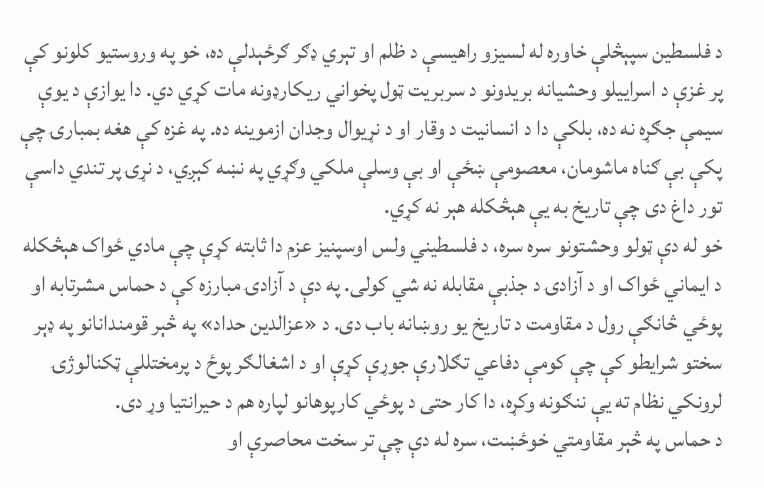د فلسطین سپېڅلې خاوره له لسیزو راهیسې د ظلم او تېري ډګر ګرځېدلې ده، خو په وروستیو کلونو کې پر غزې د اسراییلو وحشیانه بریدونو د سربریت ټول پخواني ریکارډونه مات کړي دي. دا یوازې د یوې سیمې جګړه نه ده، بلکې دا د انسانیت د وقار او د نړیوال وجدان ازموینه ده. په غزه کې هغه بمبارۍ چې پکې بې ګناه ماشومان، معصومې ښځې او بې وسلې ملکي وګړي په نښه کېږي، د نړۍ پر تندي داسې تور داغ دی چې تاریخ به یې هېڅکله هېر نه کړي.
خو له دې ټولو وحشتونو سره سره، د فلسطیني ولس اوسپنیز عزم دا ثابته کړې چې مادي ځواک هېڅکله د ایماني ځواک او د آزادۍ د جذبې مقابله نه شي کولی. په دې د آزادۍ مبارزه کې د حماس مشرتابه او پوځي څانګې رول د مقاومت د تاریخ یو روښانه باب دی. د «عزالدین حداد» په څېر قومندانانو په ډېر سختو شرایطو کې چې کومې دفاعي تګلارې جوړې کړې او د اشغالګر پوځ د پرمختللې ټکنالوژۍ لرونکي نظام ته یې ننګونه وکړه، دا کار حتی د پوځي کارپوهانو لپاره هم د حیرانتیا وړ دی.
د حماس په څېر مقاومتي خوځښت، سره له دې چې تر سخت محاصرې او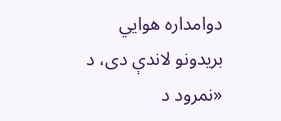دوامداره هوايي بریدونو لاندې دی، د «نمرود د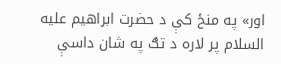اور» په منځ کې د حضرت ابراهیم علیه السلام پر لاره د تګ په شان داسې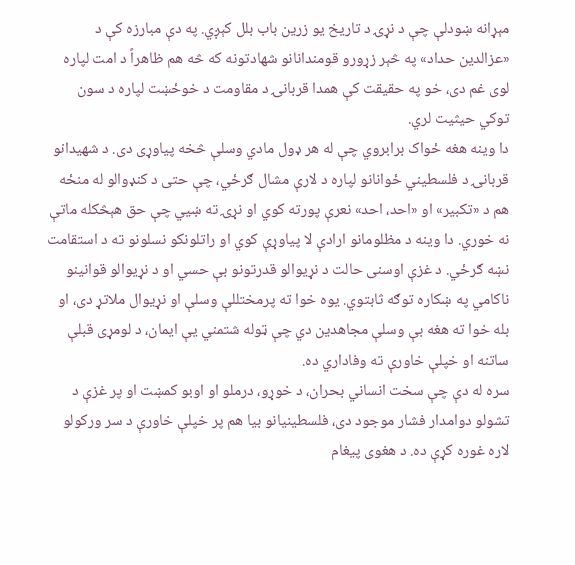مېړانه ښودلې چې د نړۍ د تاریخ یو زرین باب بلل کېږي. په دې مبارزه کې د «عزالدین حداد» په څېر زړورو قومندانانو شهادتونه که څه هم ظاهراً د امت لپاره لوی غم دی، خو په حقیقت کې همدا قربانۍ د مقاومت د خوځښت لپاره د سون توکي حیثیت لري.
دا وینه هغه ځواک برابروي چې له هر ډول مادي وسلې څخه پیاوړی دی. د شهیدانو قربانۍ د فلسطیني ځوانانو لپاره د لارې مشال ګرځي، چې حتی د کنډوالو له منځه هم د «تکبیر» او «احد، احد» نعرې پورته کوي او نړۍ ته ښيي چې حق هېڅکله ماتې نه خوري. دا وینه د مظلومانو ارادې لا پیاوړې کوي او راتلونکو نسلونو ته د استقامت نښه ګرځي. د غزې اوسنی حالت د نړیوالو قدرتونو بې حسي او د نړیوالو قوانینو ناکامي په ښکاره توګه ثابتوي. یوه خوا ته پرمختللې وسلې او نړیوال ملاتړ دی، او بله خوا ته هغه بې وسلې مجاهدین دي چې ټوله شتمني یې ایمان، د لومړی قبلې ساتنه او خپلې خاورې ته وفاداري ده.
سره له دې چې سخت انساني بحران، د خوړو، درملو او اوبو کمښت او پر غزې د تشولو دوامدار فشار موجود دی، فلسطینیانو بیا هم پر خپلې خاورې د سر ورکولو لاره غوره کړې ده. د هغوی پیغام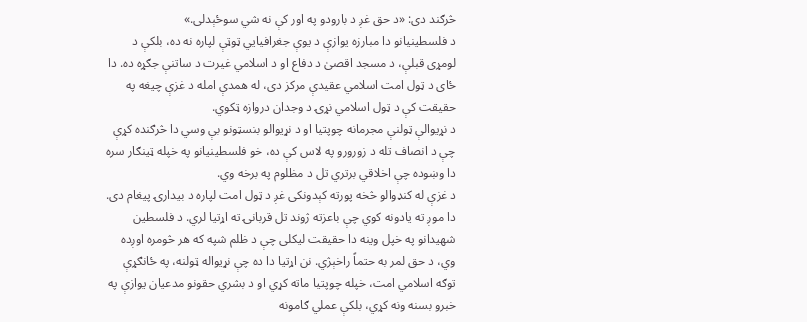څرګند دی: «د حق غږ د بارودو په اور کې نه شي سوځېدلی.»
د فلسطینیانو دا مبارزه یوازې د یوې جغرافیایي ټوټې لپاره نه ده، بلکې د لومړی قبلې، د مسجد اقصیٰ د دفاع او د اسلامي غیرت د ساتنې جګړه ده. دا ځای د ټول امت اسلامي عقیدې مرکز دی، له همدې امله د غزې چیغه په حقیقت کې د ټول اسلامي نړۍ د وجدان دروازه ټکوي.
د نړیوالې ټولنې مجرمانه چوپتیا او د نړیوالو بنسټونو بې وسي دا څرګنده کړې چې د انصاف تله د زورورو په لاس کې ده، خو فلسطینیانو په خپله ټینګار سره دا وښوده چې اخلاقي برتري تل د مظلوم په برخه وي.
د غزې له کنډوالو څخه پورته کېدونکی غږ د ټول امت لپاره د بیدارۍ پیغام دی. دا موږ ته یادونه کوي چې باعزته ژوند تل قربانۍ ته اړتیا لري. د فلسطین شهیدانو په خپل وینه دا حقیقت لیکلی چې د ظلم شپه که هر څومره اوږده وي، د حق لمر به حتماً راخېژي. نن اړتیا دا ده چې نړیواله ټولنه، په ځانګړې توګه اسلامي امت، خپله چوپتیا ماته کړي او د بشري حقونو مدعیان یوازې په خبرو بسنه ونه کړي، بلکې عملي ګامونه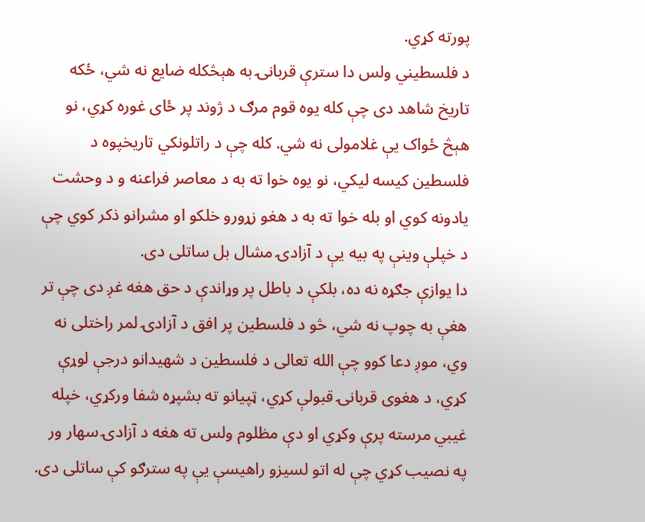پورته کړي.
د فلسطیني ولس دا سترې قربانۍ به هېڅکله ضایع نه شي، ځکه تاریخ شاهد دی چې کله یوه قوم مرګ د ژوند پر ځای غوره کړي، نو هېڅ ځواک یې غلامولی نه شي. کله چې د راتلونکي تاریخپوه د فلسطین کیسه لیکي، نو یوه خوا ته به د معاصر فراعنه و د وحشت یادونه کوي او بله خوا ته به د هغو زړورو خلکو او مشرانو ذکر کوي چې د خپلې وینې په بیه یې د آزادۍ مشال بل ساتلی دی.
دا یوازې جګړه نه ده، بلکې د باطل پر وړاندې د حق هغه غږ دی چې تر هغې به چوپ نه شي، څو د فلسطین پر افق د آزادۍ لمر راختلی نه وي، موږ دعا کوو چې الله تعالی د فلسطین د شهیدانو درجې لوړې کړي، د هغوی قربانۍ قبولې کړي، ټپیانو ته بشپړه شفا ورکړي، خپله غیبي مرسته پرې وکړي او دې مظلوم ولس ته هغه د آزادۍ سهار ور په نصیب کړي چې له اتو لسیزو راهیسې یې په سترګو کې ساتلی دی.